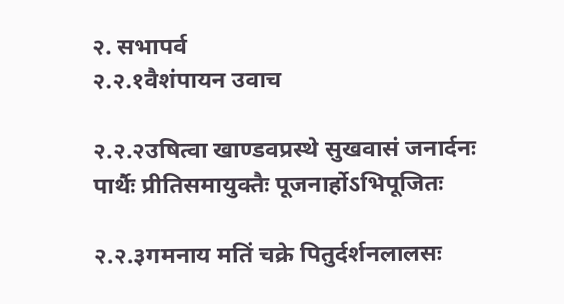२. सभापर्व
२.२.१वैशंपायन उवाच

२.२.२उषित्वा खाण्डवप्रस्थे सुखवासं जनार्दनः
पार्थैः प्रीतिसमायुक्तैः पूजनार्होऽभिपूजितः

२.२.३गमनाय मतिं चक्रे पितुर्दर्शनलालसः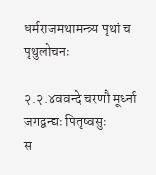धर्मराजमथामन्त्र्य पृथां च पृथुलोचनः

२.२.४ववन्दे चरणौ मूर्ध्ना जगद्वन्द्यः पितृष्वसुः
स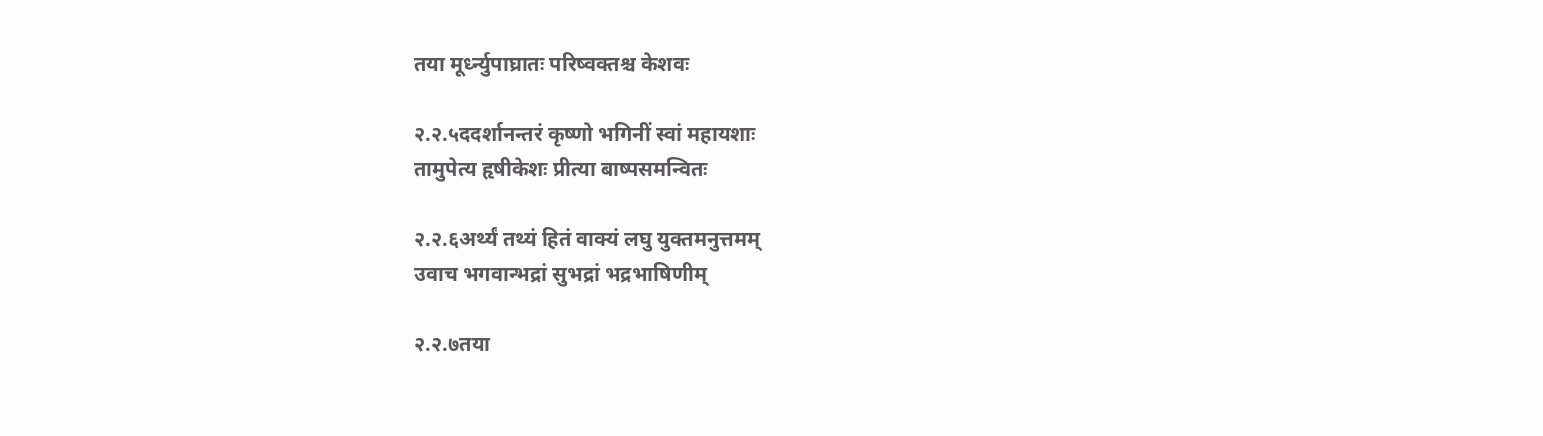तया मूर्ध्न्युपाघ्रातः परिष्वक्तश्च केशवः

२.२.५ददर्शानन्तरं कृष्णो भगिनीं स्वां महायशाः
तामुपेत्य हृषीकेशः प्रीत्या बाष्पसमन्वितः

२.२.६अर्थ्यं तथ्यं हितं वाक्यं लघु युक्तमनुत्तमम्
उवाच भगवान्भद्रां सुभद्रां भद्रभाषिणीम्

२.२.७तया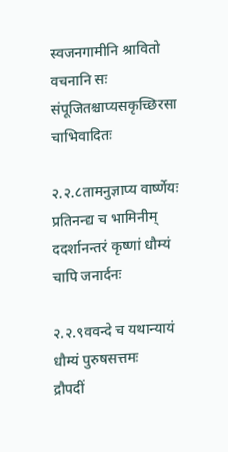स्वजनगामीनि श्रावितो वचनानि सः
संपूजितश्चाप्यसकृच्छिरसा चाभिवादितः

२.२.८तामनुज्ञाप्य वार्ष्णेयः प्रतिनन्द्य च भामिनीम्
ददर्शानन्तरं कृष्णां धौम्यं चापि जनार्दनः

२.२.९ववन्दे च यथान्यायं धौम्यं पुरुषसत्तमः
द्रौपदीं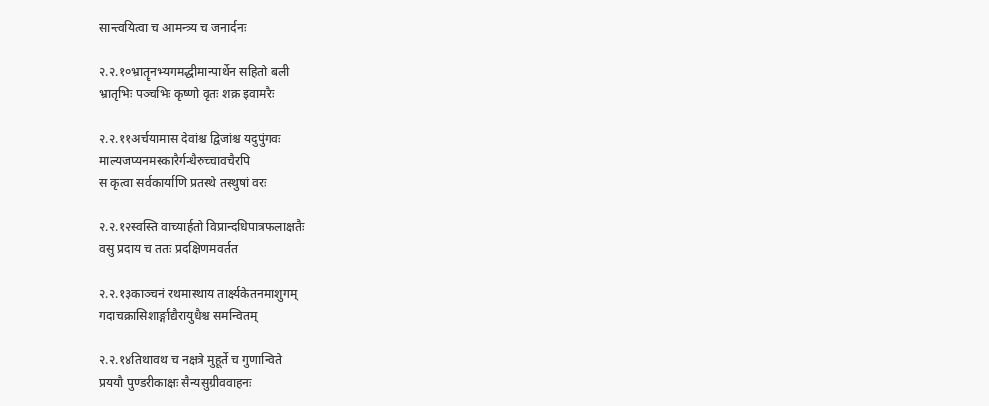सान्त्वयित्वा च आमन्त्र्य च जनार्दनः

२.२.१०भ्रातॄनभ्यगमद्धीमान्पार्थेन सहितो बली
भ्रातृभिः पञ्चभिः कृष्णो वृतः शक्र इवामरैः

२.२.११अर्चयामास देवांश्च द्विजांश्च यदुपुंगवः
माल्यजप्यनमस्कारैर्गन्धैरुच्चावचैरपि
स कृत्वा सर्वकार्याणि प्रतस्थे तस्थुषां वरः

२.२.१२स्वस्ति वाच्यार्हतो विप्रान्दधिपात्रफलाक्षतैः
वसु प्रदाय च ततः प्रदक्षिणमवर्तत

२.२.१३काञ्चनं रथमास्थाय तार्क्ष्यकेतनमाशुगम्
गदाचक्रासिशार्ङ्गाद्यैरायुधैश्च समन्वितम्

२.२.१४तिथावथ च नक्षत्रे मुहूर्ते च गुणान्विते
प्रययौ पुण्डरीकाक्षः सैन्यसुग्रीववाहनः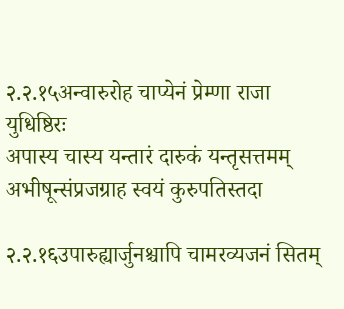२.२.१५अन्वारुरोह चाप्येनं प्रेम्णा राजा युधिष्ठिरः
अपास्य चास्य यन्तारं दारुकं यन्तृसत्तमम्
अभीषून्संप्रजग्राह स्वयं कुरुपतिस्तदा

२.२.१६उपारुह्यार्जुनश्चापि चामरव्यजनं सितम्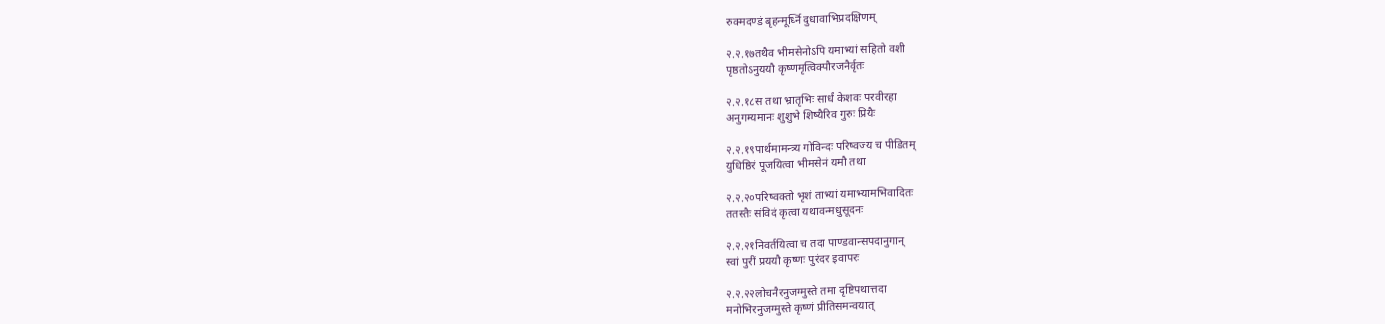रुक्मदण्डं बृहन्मूर्ध्नि दुधावाभिप्रदक्षिणम्

२.२.१७तथैव भीमसेनोऽपि यमाभ्यां सहितो वशी
पृष्ठतोऽनुययौ कृष्णमृत्विक्पौरजनैर्वृतः

२.२.१८स तथा भ्रातृभिः सार्धं केशवः परवीरहा
अनुगम्यमानः शुशुभे शिष्यैरिव गुरुः प्रियैः

२.२.१९पार्थमामन्त्र्य गोविन्दः परिष्वज्य च पीडितम्
युधिष्ठिरं पूजयित्वा भीमसेनं यमौ तथा

२.२.२०परिष्वक्तो भृशं ताभ्यां यमाभ्यामभिवादितः
ततस्तैः संविदं कृत्वा यथावन्मधुसूदनः

२.२.२१निवर्तयित्वा च तदा पाण्डवान्सपदानुगान्
स्वां पुरीं प्रययौ कृष्णः पुरंदर इवापरः

२.२.२२लोचनैरनुजग्मुस्ते तमा दृष्टिपथात्तदा
मनोभिरनुजग्मुस्ते कृष्णं प्रीतिसमन्वयात्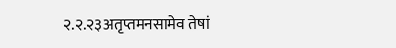२.२.२३अतृप्तमनसामेव तेषां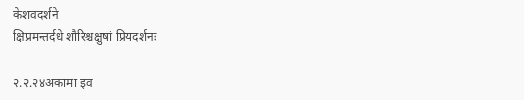केशवदर्शने
क्षिप्रमन्तर्दधे शौरिश्चक्षुषां प्रियदर्शनः

२.२.२४अकामा इव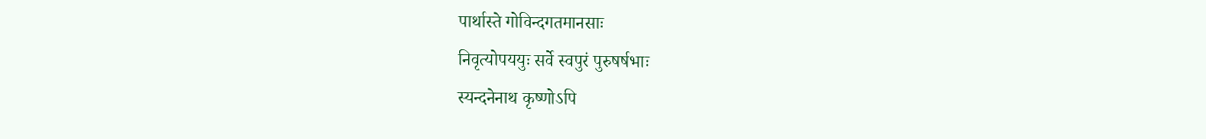पार्थास्ते गोविन्दगतमानसाः
निवृत्योपययुः सर्वे स्वपुरं पुरुषर्षभाः
स्यन्दनेनाथ कृष्णोऽपि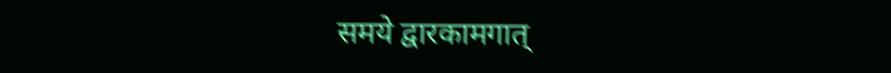समये द्वारकामगात्